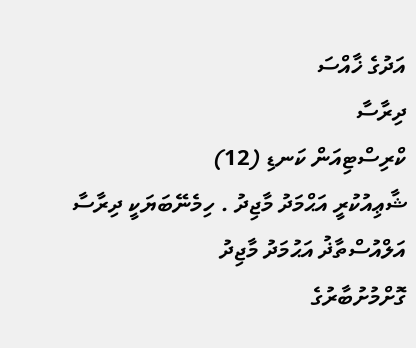އަދުގެ ޚާއްސަ
ދިރާސާ
ކްރިސްޓިއަން ކަނޑި (12)
ޝާޢިއުކުރީ އަޙްމަދު މާޖިދު . ހިމެނޭބަޔަކީ ދިރާސާ
އަލްއުސްތާޛު އަޙުމަދު މާޖިދު
ގޮށްމުށުބާރުގެ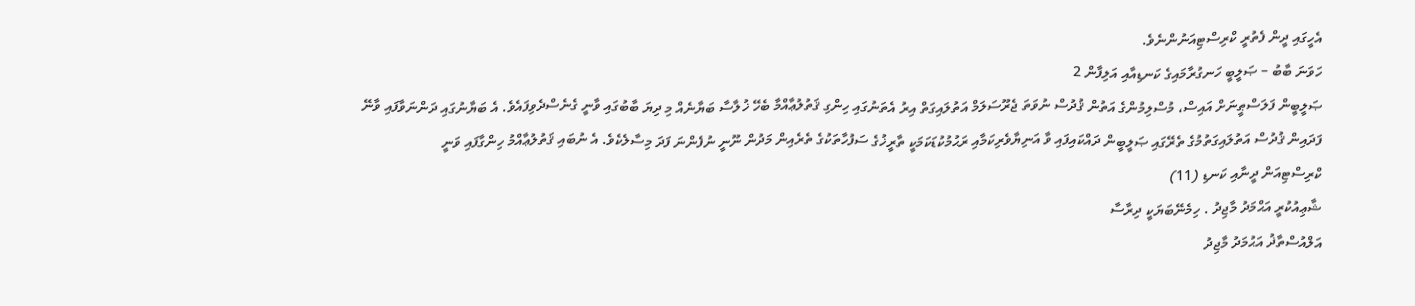އެހީގައި ދީން ފެތުރީ ކްރިސްޓިއަނުންނެވެ.
ހަވަނަ ބާބު – ޞަލީބީ ހަނގުރާމައިގެ ކަނޑިއާއި އަލިފާން 2
ޞަލީބީން ފަލަސްޠީނަށް އައިސް، މުސްލިމުންގެ އަތުން ޤުދުސް ނުވަތަ ޖެރޫސަލަމް އަތުލައިގަތް އިރު އެތަނުގައި ހިންގި ޤަތުލުޢާއްމާ ބެހޭ ޚުލާސާ ބަޔާނެއް މި ދިޔަ ބާބުގައި ވާނީ ގެނެސްދެވިފައެވެ. އެ ބަޔާނުގައި ދަންނަވާފައި ވާނޭ ފަދައިން ޤުދުސް އަތުލައިގަތުމުގެ ތެރޭގައި ޞަލީބީން ދައްކައިފައި ވާ އަނިޔާވެރިކަމާއި ރަޙުމުކުޑަކަމަކީ ތާރީޚުގެ ސަފުހާތަކުގެ ތެރެއިން މަދުން ނޫނީ ނުފެންނަ ފަދަ މިސާލެކެވެ. އެ ނުބައި ޤަތުލުޢާއްމު ހިންގާފައި ވަނީ
ކްރިސްޓިއަން ދީނާއި ކަނޑި (11)
ޝާޢިއުކުރީ އަޙްމަދު މާޖިދު . ހިމެނޭބަޔަކީ ދިރާސާ
އަލްއުސްތާޛު އަޙުމަދު މާޖިދު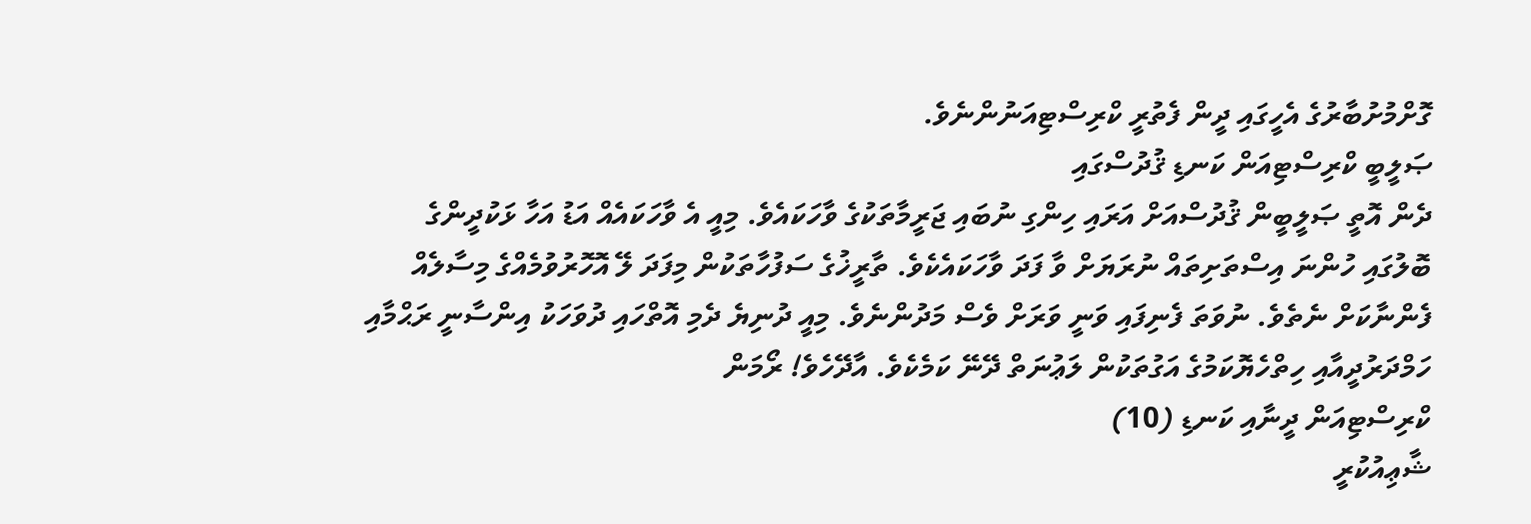ގޮށްމުށުބާރުގެ އެހީގައި ދީން ފެތުރީ ކްރިސްޓިއަނުންނެވެ.
ޞަލީބީ ކްރިސްޓިއަން ކަނޑި ޤުދުސްގައި
ދެން އޮތީ ޞަލީބީން ޤުދުސްއަށް އަރައި ހިންގި ނުބައި ޖަރީމާތަކުގެ ވާހަކައެވެ. މިއީ އެ ވާހަކައެއް އަޑު އަހާ ޅަކުދީންގެ ބޮލުގައި ހުންނަ އިސްތަށިތައް ނުރަޔަށް ވާ ފަދަ ވާހަކައެކެވެ. ތާރީޚުގެ ސަފުހާތަކުން މިފަދަ ލޭ އޮހޮރުވުމެއްގެ މިސާލެއް ފެންނާކަށް ނެތެވެ. ނުވަތަ ފެނިފައި ވަނީ ވަރަށް ވެސް މަދުންނެވެ. މިއީ ދުނިޔެ ދެމި އޮތްހައި ދުވަހަކު އިންސާނީ ރަޙްމާއި ހަމްދަރުދީއާއި ހިތްހެޔޮކަމުގެ އަގުތަކުން ލަޢުނަތް ދޭނޭ ކަމެކެވެ. އާދޭހެވެ! ރޯމަން
ކްރިސްޓިއަން ދީނާއި ކަނޑި (10)
ޝާޢިއުކުރީ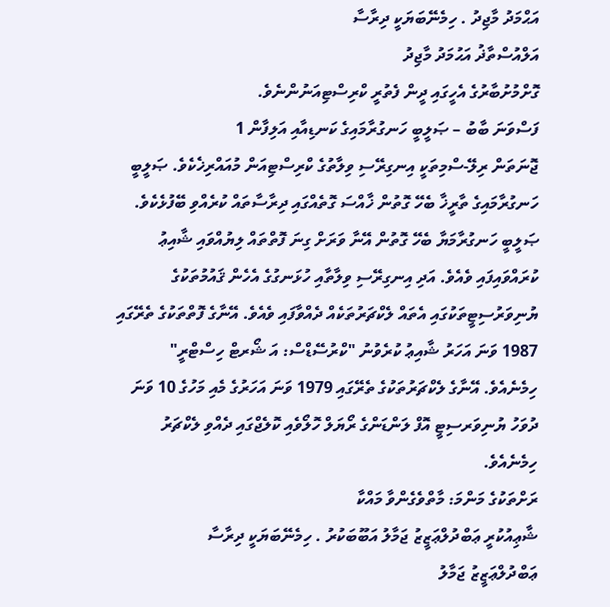އަޙްމަދު މާޖިދު . ހިމެނޭބަޔަކީ ދިރާސާ
އަލްއުސްތާޛު އަޙުމަދު މާޖިދު
ގޮށްމުށުބާރުގެ އެހީގައި ދީން ފެތުރީ ކްރިސްޓިއަނުންނެވެ.
ފަސްވަނަ ބާބު – ޞަލީބީ ހަނގުރާމައިގެ ކަނޑިއާއި އަލިފާން 1
ޖޮނަތަން ރިލޭ-ސްމިތަކީ އިނގިރޭސި ވިލާތުގެ ކްރިސްޓިއަން މުއައްރިޚެކެވެ. ޞަލީބީ ހަނގުރާމައިގެ ތާރީޚާ ބެހޭ ގޮތުން ޚާއްސަ ގޮތެއްގައި ދިރާސާތައް ކުރެއްވި ބޭފުޅެކެވެ. ޞަލީބީ ހަނގުރާމަޔާ ބެހޭ ގޮތުން އޭނާ ވަރަށް ގިނަ ފޮތްތައް ލިޔުއްވައި ޝާއިޢު ކުރައްވައިފައި ވެއެވެ. އަދި އިނގިރޭސި ވިލާތާއި ހުޅަނގުގެ އެހެން ޤައުމުތަކުގެ ޔުނިވަރުސިޓީތަކުގައި އެތައް ލެކްޗަރުތަކެއް ދެއްވާފައި ވެއެވެ. އޭނާގެ ފޮތްތަކުގެ ތެރޭގައި 1987 ވަނަ އަހަރު ޝާއިޢު ކުރެވުނު "ކްރުސޭޑްސް: އަ ޝޯރޓް ހިސްޓްރީ" ހިމެނެއެވެ. އޭނާގެ ލެކްޗަރުތަކުގެ ތެރޭގައި 1979 ވަނަ އަހަރުގެ މެއި މަހުގެ 10 ވަނަ ދުވަހު ޔުނިވަރސިޓީ އޮފް ލަންޑަންގެ ރޯޔަލް ހޮލޯވެއި ކޮލެޖްގައި ދެއްވި ލެކްޗަރު ހިމެނެއެވެ.
ރަށްތަކުގެ މަންމަ: މާތްވެގެންވާ މައްކާ
ޝާޢިއުކުރީ ޢަބްދުލްޢަޒީޒު ޖަމާލު އަބޫބަކުރު . ހިމެނޭބަޔަކީ ދިރާސާ
ޢަބްދުލްޢަޒީޒު ޖަމާލު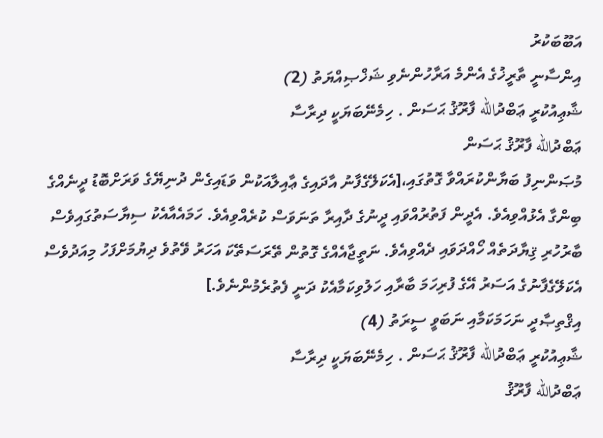އަބޫބަކުރު
އިންސާނީ ތާރީޚުގެ އެންމެ އަރާހުންނެވި ޝަޚްޞިއްޔަތު (2)
ޝާޢިއުކުރީ ޢަބްދުالله ފާރޫޤު ޙަސަން . ހިމެނޭބަޔަކީ ދިރާސާ
ޢަބްދުالله ފާރޫޤު ޙަސަން
މުޞަންނިފު ބަޔާންކުރައްވާ ގޮތުގައި،[އެކަލޭގެފާނު އާދައިގެ ޢާއިލާއަކުން ވަޑައިގެން ދުނިޔޭގެ ވަރަށްބޮޑު ދީނެއްގެ ބިންގާ އެޅުއްވިއެވެ. އެދީން ފަތުރުއްވައި ދީނުގެ ދާއިރާ ތަނަވަސް ކުރެއްވިއެވެ. ހަމައެއާއެކު ސިޔާސަތުގައިވެސް ބާރުހުރި ޤިޔާދަތެއް ހޯއްދަވައި ދެއްވިއެވެ. ނަތީޖާއެއްގެ ގޮތުން ތޭރަސަތޭކަ އަހަރު ވޭތުވެ ދިޔުމަށްފަހު މިއަދުވެސް އެކަލޭގެފާނުގެ އަސަރު އޭގެ ފުރިހަމަ ބާރާއި ހަލުވިކަމާއެކު ދަނީ ފެތުރެމުންނެވެ.]
އިޤްތިޞާދީ ނަހަމަކަމާއި ނަބަވީ ސީރަތު (4)
ޝާޢިއުކުރީ ޢަބްދުالله ފާރޫޤު ޙަސަން . ހިމެނޭބަޔަކީ ދިރާސާ
ޢަބްދުالله ފާރޫޤު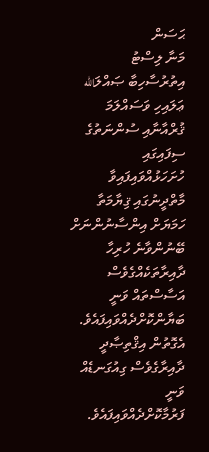ޙަސަން
މަނާ ލިސްޓު
އިތުރުސާހިބާ ޞައްލަالله ޢަލައިހި ވަސައްލަމަ ޤުރްއާނާއި ސުންނަތުގެ ސިފައިގައި ހުށަހަޅުއްވައިފައިވާ މާތްދީނުގައި ޤިޔާމަތާ ހަމަޔަށް އިންސާނުންނަށް ބޭނުންވާނެ ހުރިހާ ދާއިރާތަކެއްގެވެސް އަސާސްތައް ވަނީ ބަޔާންކޮށްދެއްވައިފައެވެ. އެގޮތުން އިޤްތިޞާދީ ދާއިރާގެވެސް ގިއުގަނޑެއް ވަނީ ފަރުމާކޮށްދެއްވައިފައެވެ.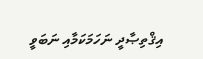އިޤްތިޞާދީ ނަހަމަކަމާއި ނަބަވީ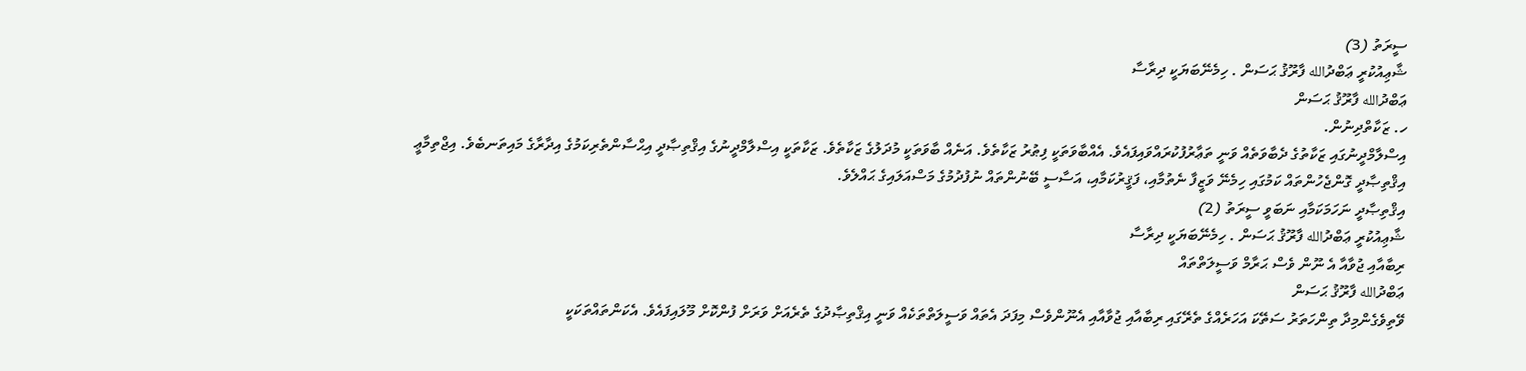ސީރަތު (3)
ޝާޢިއުކުރީ ޢަބްދުالله ފާރޫޤު ޙަސަން . ހިމެނޭބަޔަކީ ދިރާސާ
ޢަބްދުالله ފާރޫޤު ޙަސަން
ހ. ޒަކާތްދިނުން.
އިސްލާމްދީނުގައި ޒަކާތުގެ ދެބާވަތެއް ވަނީ ތަޢާރުފުކުރައްވައިފައެވެ. އެއްބާވަތަކީ ފިޠުރު ޒަކާތެވެ. އަނެއް ބާވަތަކީ މުދަލުގެ ޒަކާތެވެ. ޒަކާތަކީ އިސްލާމްދީނުގެ އިޤްތިޞާދީ އިޙްސާންތެރިކަމުގެ އިދާރާގެ މައިތަނބެވެ. އިޖްތިމާޢީ އިޤްތިޞާދީ ގޮންޖެހުންތައް ކަމުގައި ހިމެނޭ ވަޒީފާ ނެތުމާއި، ފަޤީރުކަމާއި، އަސާސީ ބޭނުންތައް ނުފުދުމުގެ މަސްއަލައިގެ ޙައްލެވެ.
އިޤްތިޞާދީ ނަހަމަކަމާއި ނަބަވީ ސީރަތު (2)
ޝާޢިއުކުރީ ޢަބްދުالله ފާރޫޤު ޙަސަން . ހިމެނޭބަޔަކީ ދިރާސާ
ރިބާއާއި ޖުވާއާ އެ ނޫން ވެސް ޙަރާމް ވަސީލަތްތައް
ޢަބްދުالله ފާރޫޤު ޙަސަން
ވޭތިވެގެންމިދާ ތިންހަތަރު ސަތޭކަ އަހަރެއްގެ ތެރޭގައި ރިބާއާއި ޖުވާއާއި އެނޫންވެސް މިފަދަ އެތައް ވަސީލަތްތަކެއް ވަނީ އިޤްތިޞާދުގެ ތެރެއަށް ވަރަށް ފުންކޮށް މޫލައިފައެވެ. އެކަންތައްތަކަކީ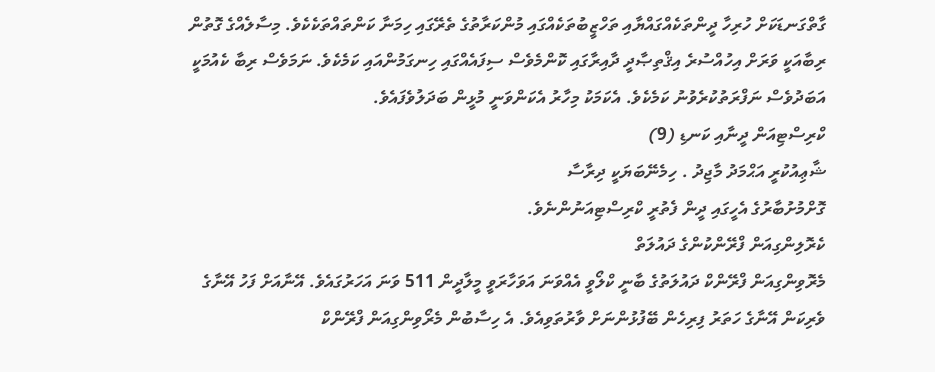ގާތްގަނޑަކަށް ހުރިހާ ދީންތަކެއްގައްޔާއި ތަހްޒީބުތަކެއްގައި މުންކަރާތުގެ ތެރޭގައި ހިމަނާ ކަންތައްތަކެކެވެ. މިސާލެއްގެ ގޮތުން ރިބާއަކީ ވަރަށް އިހުއްސުރެ އިޤްތިޞާދީ ދާއިރާގައި ކޮންމެވެސް ސިފައެއްގައި ހިނގަމުންއައި ކަމެކެވެ. ނަމަވެސް ރިބާ ކެއުމަކީ އަބަދުވެސް ނަފްރަތުކުރެވުނު ކަމެކެވެ. އެކަމަކު މިހާރު އެކަންވަނީ މުޅީން ބަދަލުވެފައެވެ.
ކްރިސްޓިއަން ދީނާއި ކަނޑި (9)
ޝާޢިއުކުރީ އަޙްމަދު މާޖިދު . ހިމެނޭބަޔަކީ ދިރާސާ
ގޮށްމުށުބާރުގެ އެހީގައި ދީން ފެތުރީ ކްރިސްޓިއަނުންނެވެ.
ކެރޮލިންގިއަން ފްރޭންކުންގެ ދައުލަތް
މެރޮވިންގިއަން ފްރޭންކް ދައުލަތުގެ ބާނީ ކްލޯވީ އެއްވަނަ އަވަހާރަވީ މީލާދީން 511 ވަނަ އަހަރުގައެވެ. އޭނާއަށް ފަހު އޭނާގެ ވެރިކަން އޭނާގެ ހަތަރު ފިރިހެން ބޭފުޅުންނަށް ވާރުތަވިއެވެ. އެ ހިސާބުން މެރޯވިންގިއަން ފްރޭންކް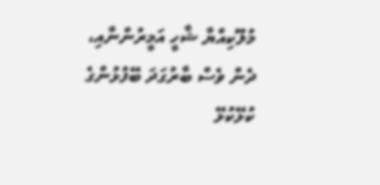މުލޫކިއްޔާ ޝާހީ އަމީރުންނާއި، ދެން ވެސް ބާރުގަދަ ބޭފުޅުންގެ ކުޅޭކުޅޭ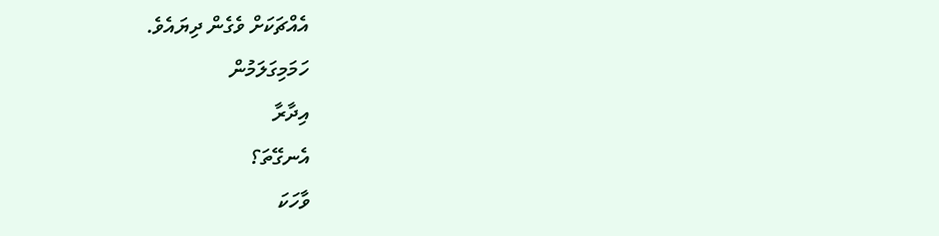އެއްޗަކަށް ވެގެން ދިޔައެވެ.
ހަމަމިގަލަމުން
އިދާރާ
އެނގޭތަ؟
ވާހަކަ